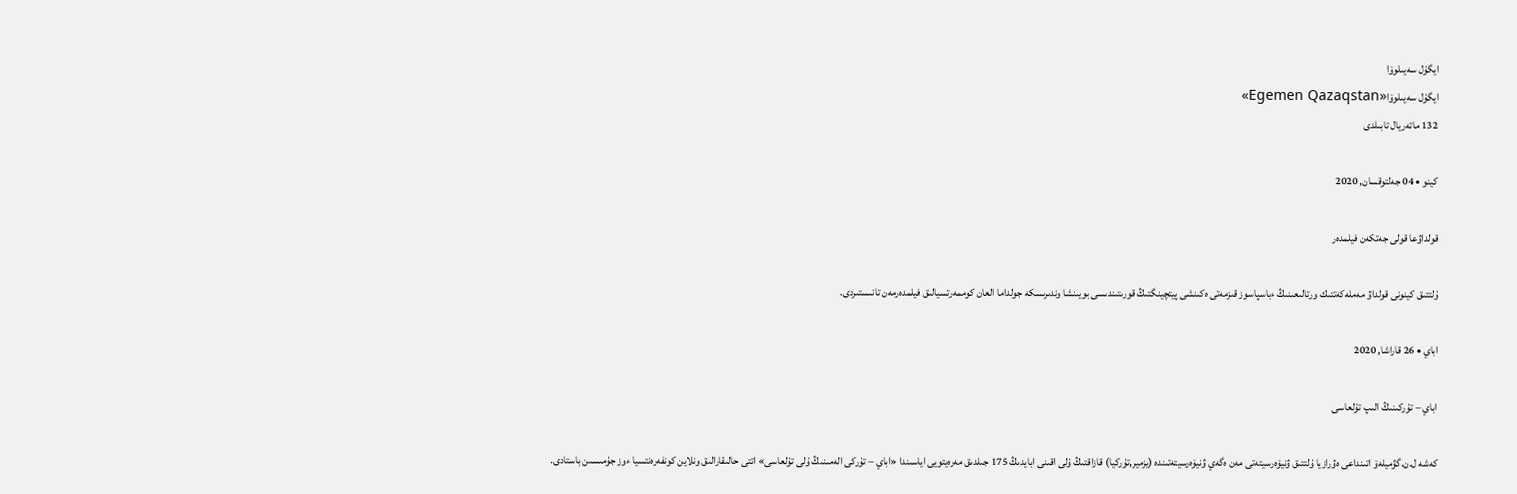ايگۇل سەيىلوۆا
ايگۇل سەيىلوۆا«Egemen Qazaqstan»
132 ماتەريال تابىلدى

كينو • 04 جەلتوقسان, 2020

قولداۋعا قولى جەتكەن فيلمدەر

ۇلتتىق كينونى قولداۋ مەملەكەتتىك ورتالىعىنىڭ ءباسپاسوز قىزمەتى ەكىنشى پيتچينگتىڭ قورىتىندىسى بويىنشا وندىرىسكە جولداما العان كوممەرتسيالىق فيلمدەرمەن تانىستىردى.

اباي • 26 قاراشا, 2020

اباي – تۇركىنىڭ الىپ تۇلعاسى

كەشە ل.ن.گۋميلەۆ اتىنداعى ەۋرازيا ۇلتتىق ۋنيۆەرسيتەتى مەن ەگەي ۋنيۆەرسيتەتىندە (يزمير,تۇركيا) قازاقتىڭ ۇلى اقىنى ابايدىڭ 175 جىلدىق مەرەيتويى اياسىندا «اباي – تۇركى الەمىنىڭ ۇلى تۇلعاسى» اتتى حالىقارالىق ونلاين كونفەرەنتسيا ءوز جۇمىسىن باستادى.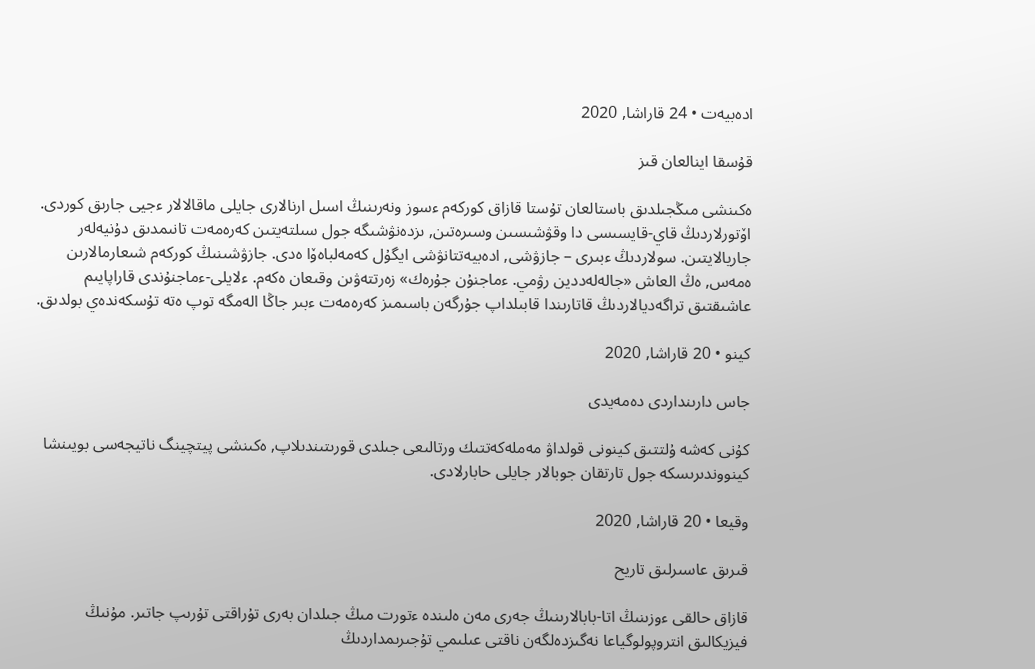ادەبيەت • 24 قاراشا, 2020

قۇسقا اينالعان قىز

ەكىنشى مىڭجىلدىق باستالعان تۇستا قازاق كوركەم ءسوز ونەرىنىڭ اسىل ارنالارى جايلى ماقالالار ءجيى جارىق كوردى. اۆتورلاردىڭ قاي-قايسىسى دا وقۋشىسىن وسىرەتىن, ىزدەنۋشىگە جول سىلتەيتىن كەرەمەت تانىمدىق دۇنيەلەر جاريالايتىن. سولاردىڭ ءبىرى – جازۋشى, ادەبيەتتانۋشى ايگۇل كەمەلباەۆا ەدى. جازۋشىنىڭ كوركەم شىعارمالارىن ەمەس, ەڭ العاش «جالەلەددين رۋمي. ءماجنۇن جۇرەك» زەرتتەۋىن وقىعان ەكەم. ءلايلى-ءماجنۇندى قاراپايىم عاشىقتىق تراگەديالاردىڭ قاتارىندا قابىلداپ جۇرگەن باسىمىز كەرەمەت ءبىر جاڭا الەمگە توپ ەتە تۇسكەندەي بولدىق.

كينو • 20 قاراشا, 2020

جاس دارىنداردى دەمەيدى

كۇنى كەشە ۇلتتىق كينونى قولداۋ مەملەكەتتىك ورتالىعى جىلدى قورىتىندىلاپ, ەكىنشى پيتچينگ ناتيجەسى بويىنشا كينووندىرىسكە جول تارتقان جوبالار جايلى حابارلادى.

وقيعا • 20 قاراشا, 2020

قىرىق عاسىرلىق تاريح

قازاق حالقى ءوزىنىڭ اتا-بابالارىنىڭ جەرى مەن ەلىندە ءتورت مىڭ جىلدان بەرى تۇراقتى تۇرىپ جاتىر. مۇنىڭ فيزيكالىق انتروپولوگياعا نەگىزدەلگەن ناقتى عىلىمي تۇجىرىمداردىڭ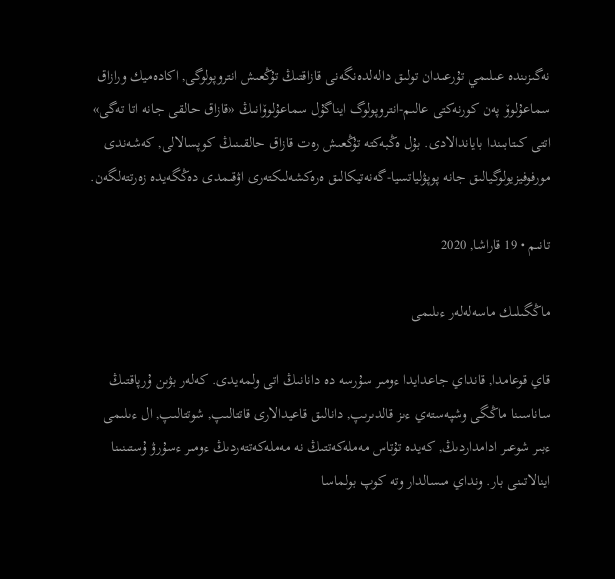نەگىزىندە عىلىمي تۇرعىدان تولىق دالەلدەنگەنى قازاقتىڭ تۇڭعىش انتروپولوگى, اكادەميك ورازاق سماعۇلوۆ پەن كورنەكتى عالىم-انتروپولوگ ايناگۇل سماعۇلوۆانىڭ «قازاق حالقى جانە اتا تەگى» اتتى كىتابىندا باياندالادى. بۇل ەڭبەكتە تۇڭعىش رەت قازاق حالقىنىڭ كوپسالالى, كەشەندى مورفوفيزيولوگيالىق جانە پوپۋلياتسيا-گەنەتيكالىق ەرەكشەلىكتەرى اۋقىمدى دەڭگەيدە زەرتتەلگەن.

تانىم • 19 قاراشا, 2020

ماڭگىلىك ماسەلەلەر ءىلىمى

قاي قوعامدا, قانداي جاعدايدا ءومىر سۇرسە دە دانانىڭ اتى ولمەيدى. كەلەر بۋىن ۇرپاقتىڭ ساناسىنا ماڭگى وشپەستەي ءىز قالدىرىپ, دانالىق قاعيدالارى قاتتالىپ, شوتتالىپ, ال ءىلىمى ءبىر شوعىر ادامداردىڭ, كەيدە تۇتاس مەملەكەتتىڭ نە مەملەكەتتەردىڭ ءومىر ءسۇرۋ ۇستىنىنا اينالاتىنى بار. ونداي مىسالدار وتە كوپ بولماسا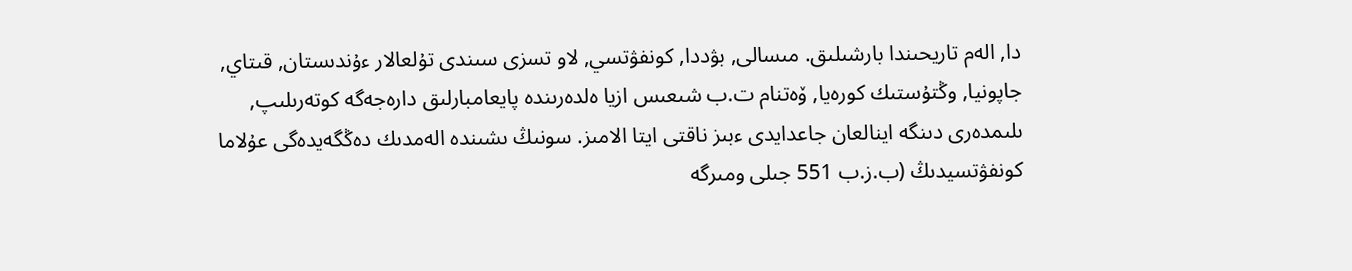دا, الەم تاريحىندا بارشىلىق. مىسالى, بۋددا, كونفۋتسي, لاو تسزى سىندى تۇلعالار ءۇندىستان, قىتاي, جاپونيا, وڭتۇستىك كورەيا, ۆەتنام ت.ب شىعىس ازيا ەلدەرىندە پايعامبارلىق دارەجەگە كوتەرىلىپ, ىلىمدەرى دىنگە اينالعان جاعدايدى ءبىز ناقتى ايتا الامىز. سونىڭ ىشىندە الەمدىك دەڭگەيدەگى عۇلاما كونفۋتسيدىڭ (ب.ز.ب 551 جىلى ومىرگە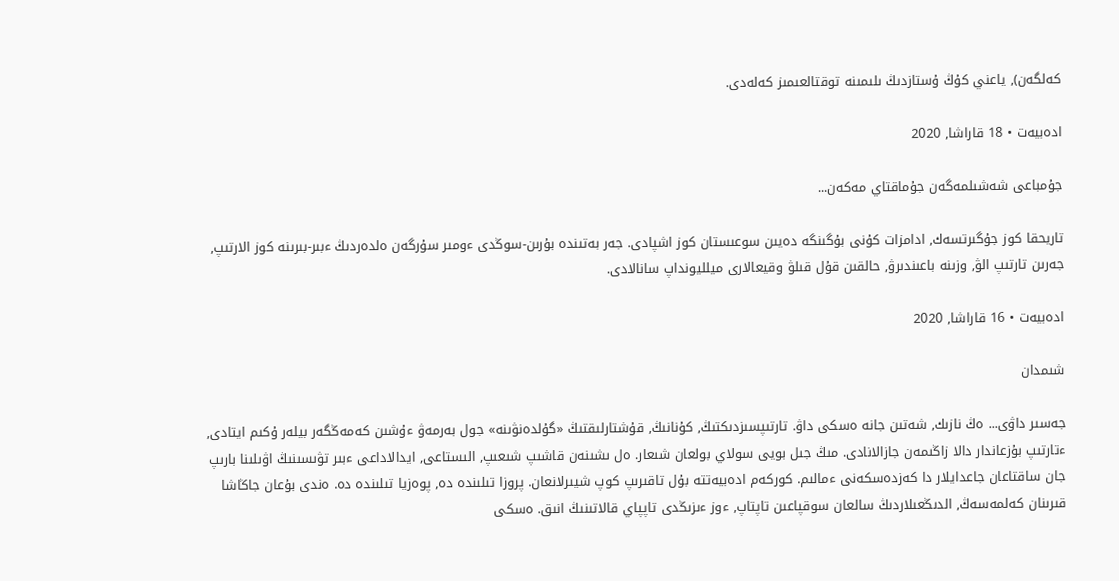كەلگەن), ياعني كۇڭ ۇستازدىڭ ىلىمىنە توقتالعىمىز كەلەدى.

ادەبيەت • 18 قاراشا, 2020

جۇمباعى شەشىلمەگەن جۇماقتاي مەكەن...

تاريحقا كوز جۇگىرتسەك, ادامزات كۇنى بۇگىنگە دەيىن سوعىستان كوز اشپادى. جەر بەتىندە بۇرىن-سوڭدى ءومىر سۇرگەن ەلدەردىڭ ءبىر-بىرىنە كوز الارتىپ, جەرىن تارتىپ الۋ, وزىنە باعىندىرۋ, حالقىن قۇل قىلۋ وقيعالارى ميلليونداپ سانالادى.

ادەبيەت • 16 قاراشا, 2020

شىمدان

جەسىر داۋى... ەڭ نازىك, شەتىن جانە ەسكى داۋ. تارتىپسىزدىكتىڭ, كۇنانىڭ, قۇشتارلىقتىڭ «گۇلدەنۋىنە» جول بەرمەۋ ءۇشىن كەمەڭگەر بيلەر ۇكىم ايتادى, ءتارتىپ بۇزعاندار دالا زاڭىمەن جازالانادى. مىڭ جىل بويى سولاي بولعان شىعار. ەل ىشىنەن قاشىپ شىعىپ, الىستاعى, ايدالاداعى ءبىر تۋىسىنىڭ اۋىلىنا بارىپ جان ساقتاعان جاعدايلار دا كەزدەسكەنى ءمالىم. كوركەم ادەبيەتتە بۇل تاقىرىپ كوپ شيىرلانعان. پروزا تىلىندە دە, پوەزيا تىلىندە دە. ەندى بۇعان جاڭاشا قىرىنان كەلمەسەڭ, الدىڭعىلاردىڭ سالعان سوقپاعىن تاپتاپ, ءوز ءىزىڭدى تاپپاي قالاتىنىڭ انىق. ەسكى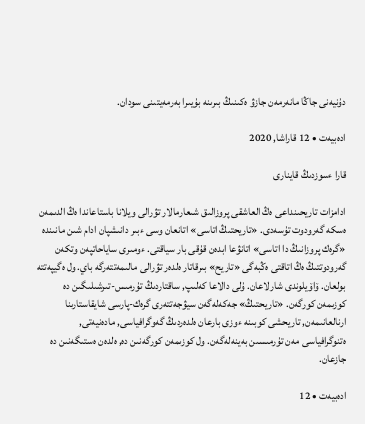دۇنيەنى جاڭا مانەرمەن جازۋ ەكىنىڭ بىرىنە بۇيىرا بەرمەيتىنى سودان.

ادەبيەت • 12 قاراشا, 2020

قارا ءسوزدىڭ قاينارى

ادامزات تاريحىنداعى ەڭ العاشقى پروزالىق شىعارمالار تۋرالى ويلانا باستاعاندا ەڭ الدىمەن ەسكە گەرودوت تۇسەدى. «تاريحتىڭ اتاسى» اتانعان وسى ءبىر دانىشپان ادام شىن مانىندە «گرەك پروزانىڭ دا اتاسى» اتانۋعا ابدەن قۇقى بار سياقتى. ءومىرى ساياحاتپەن وتكەن گەرودوتتىڭ ەڭ اتاقتى ەڭبەگى «تاريح» بىرقاتار ەلدەر تۋرالى مالىمەتتەرگە باي. ول ەگيپەتتە بولعان. ۆاۆيلوندى شارلاعان. ۇلى دالاعا كەلىپ, ساقتاردىڭ تۇرمىس-تىرشىلىگىن دە كوزىمەن كورگەن. «تاريحتىڭ» جەكەلەگەن سيۋجەتتەرى گرەك-پارسى شايقاستارىنا ارنالعانىمەن, تاريحشى كوبىنە ءوزى بارعان ەلدەردىڭ گەوگرافياسى, مادەنيەتى, ەتنوگرافياسى مەن تۇرمىسىن بەينەلەگەن. ول كوزىمەن كورگەنىن دە, ەلدەن ەستىگەنىن دە جازعان.

ادەبيەت • 12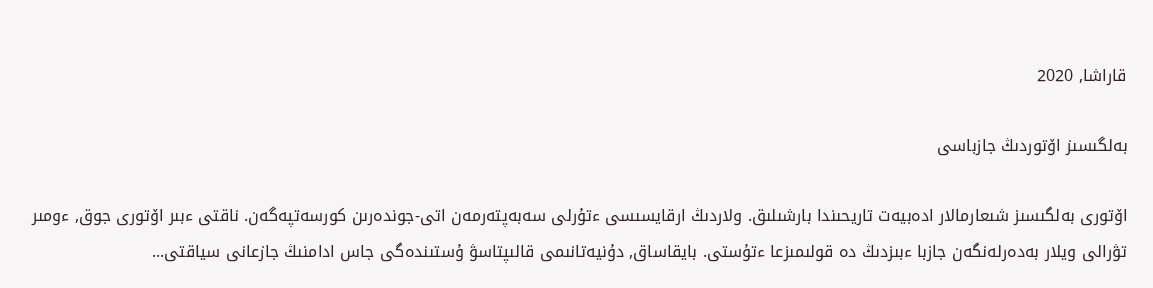قاراشا, 2020

بەلگىسىز اۆتوردىڭ جازباسى

اۆتورى بەلگىسىز شىعارمالار ادەبيەت تاريحىندا بارشىلىق. ولاردىڭ ارقايسىسى ءتۇرلى سەبەپتەرمەن اتى-جوندەرىن كورسەتپەگەن. ناقتى ءبىر اۆتورى جوق, ءومىر تۋرالى ويلار بەدەرلەنگەن جازبا ءبىزدىڭ دە قولىمىزعا ءتۇستى. بايقاساق, دۇنيەتانىمى قالىپتاسۋ ۇستىندەگى جاس ادامنىڭ جازعانى سياقتى...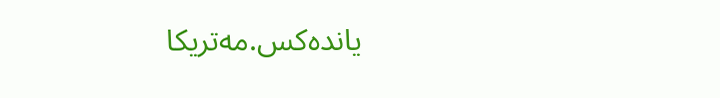ياندەكس.مەتريكا